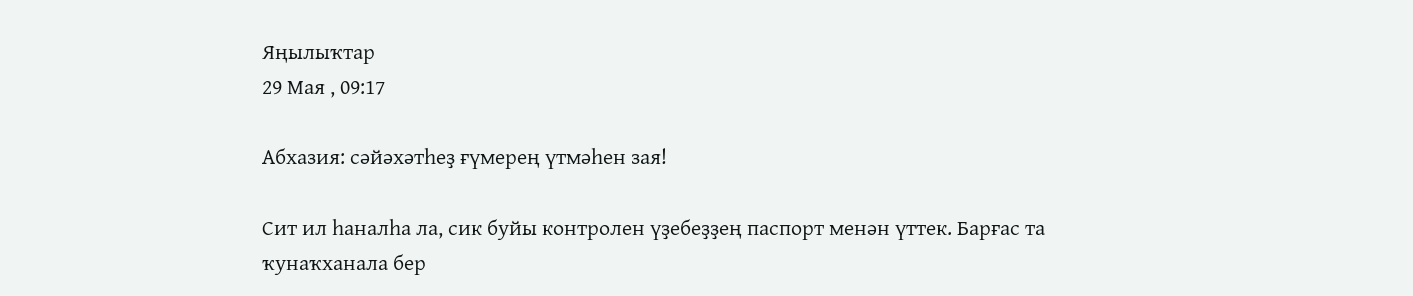Яңылыҡтар
29 Мая , 09:17

Абхазия: сәйәхәтһеҙ ғүмерең үтмәһен зая!

Сит ил һаналһа ла, сик буйы контролен үҙебеҙҙең паспорт менән үттек. Барғас та ҡунаҡханала бер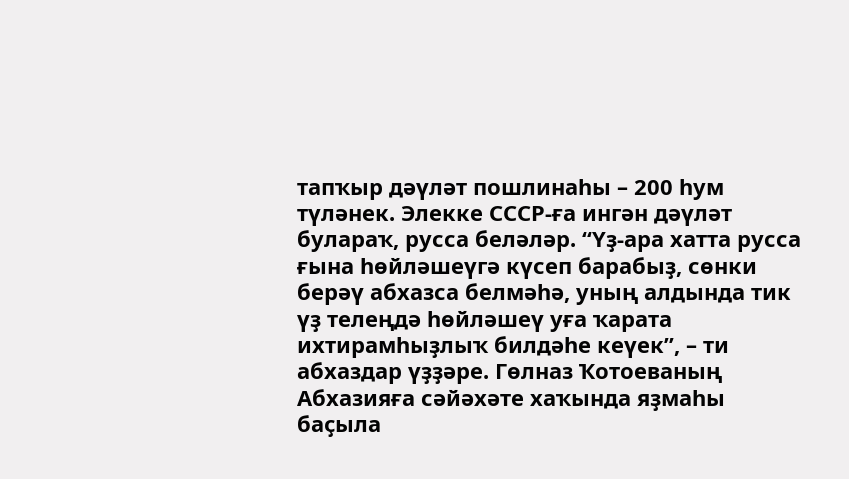тапҡыр дәүләт пошлинаһы – 200 һум түләнек. Элекке СССР-ға ингән дәүләт булараҡ, русса беләләр. “Үҙ-ара хатта русса ғына һөйләшеүгә күсеп барабыҙ, сөнки берәү абхазса белмәһә, уның алдында тик үҙ телеңдә һөйләшеү уға ҡарата ихтирамһыҙлыҡ билдәһе кеүек”, – ти абхаздар үҙҙәре. Гөлназ Ҡотоеваның Абхазияға сәйәхәте хаҡында яҙмаһы баҫыла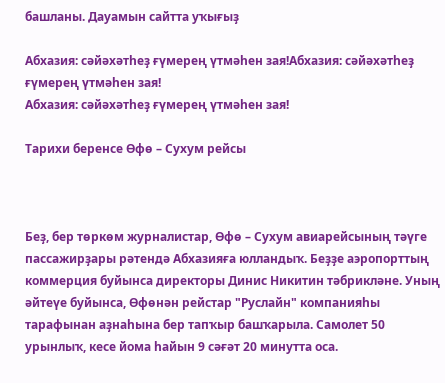башланы. Дауамын сайтта уҡығыҙ

Абхазия: сәйәхәтһеҙ ғүмерең үтмәһен зая!Абхазия: сәйәхәтһеҙ ғүмерең үтмәһен зая!
Абхазия: сәйәхәтһеҙ ғүмерең үтмәһен зая!

Тарихи беренсе Өфө – Сухум рейсы



Беҙ, бер төркөм журналистар, Өфө – Сухум авиарейсының тәүге пассажирҙары рәтендә Абхазияға юлландыҡ. Беҙҙе аэропорттың коммерция буйынса директоры Динис Никитин тәбрикләне. Уның әйтеүе буйынса, Өфөнән рейстар "Руслайн" компанияһы тарафынан аҙнаһына бер тапҡыр башҡарыла. Самолет 50 урынлыҡ, кесе йома һайын 9 сәғәт 20 минутта оса.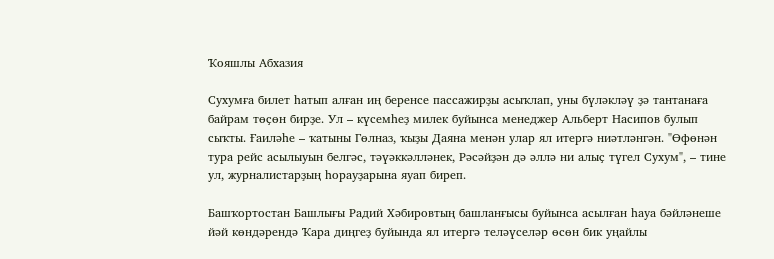Ҡояшлы Абхазия

Сухумға билет һатып алған иң беренсе пассажирҙы асыҡлап, уны бүләкләү ҙә тантанаға байрам төҫөн бирҙе. Ул – күсемһеҙ милек буйынса менеджер Альберт Насипов булып сыҡты. Ғаиләһе – ҡатыны Гөлназ, ҡыҙы Даяна менән улар ял итергә ниәтләнгән. "Өфөнән тура рейс асылыуын белгәс, тәүәккәлләнек, Рәсәйҙән дә әллә ни алыҫ түгел Сухум", – тине ул, журналистарҙың һорауҙарына яуап биреп.

Башҡортостан Башлығы Радий Хәбировтың башланғысы буйынса асылған һауа бәйләнеше йәй көндәрендә Ҡара диңгеҙ буйында ял итергә теләүселәр өсөн бик уңайлы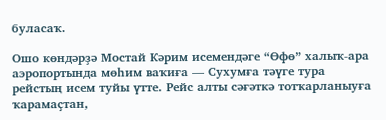буласаҡ.

Ошо көндәрҙә Мостай Кәрим исемендәге “Өфө” халыҡ-ара аэропортында мөһим ваҡиға — Сухумға тәүге тура рейстың исем туйы үтте. Рейс алты сәғәткә тотҡарланыуға ҡарамаҫтан,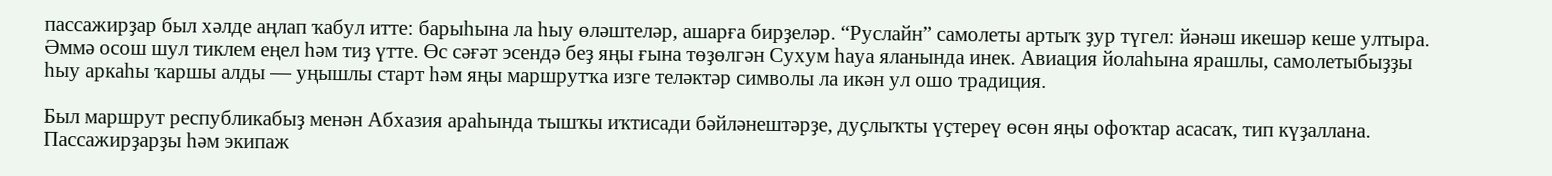пассажирҙар был хәлде аңлап ҡабул итте: барыһына ла һыу өләштеләр, ашарға бирҙеләр. “Руслайн” самолеты артыҡ ҙур түгел: йәнәш икешәр кеше ултыра. Әммә осош шул тиклем еңел һәм тиҙ үтте. Өс сәғәт эсендә беҙ яңы ғына төҙөлгән Сухум һауа яланында инек. Авиация йолаһына ярашлы, самолетыбыҙҙы һыу аркаһы ҡаршы алды — уңышлы старт һәм яңы маршрутҡа изге теләктәр символы ла икән ул ошо традиция.

Был маршрут республикабыҙ менән Абхазия араһында тышҡы иҡтисади бәйләнештәрҙе, дуҫлыҡты үҫтереү өсөн яңы офоҡтар асасаҡ, тип күҙаллана. Пассажирҙарҙы һәм экипаж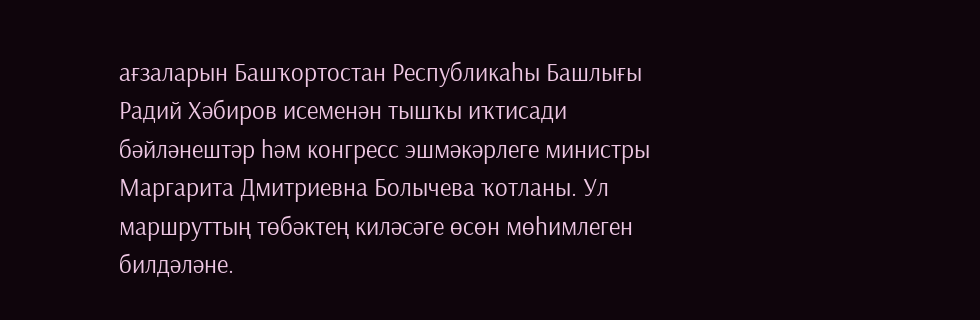ағзаларын Башҡортостан Республикаһы Башлығы Радий Хәбиров исеменән тышҡы иҡтисади бәйләнештәр һәм конгресс эшмәкәрлеге министры Маргарита Дмитриевна Болычева ҡотланы. Ул маршруттың төбәктең киләсәге өсөн мөһимлеген билдәләне.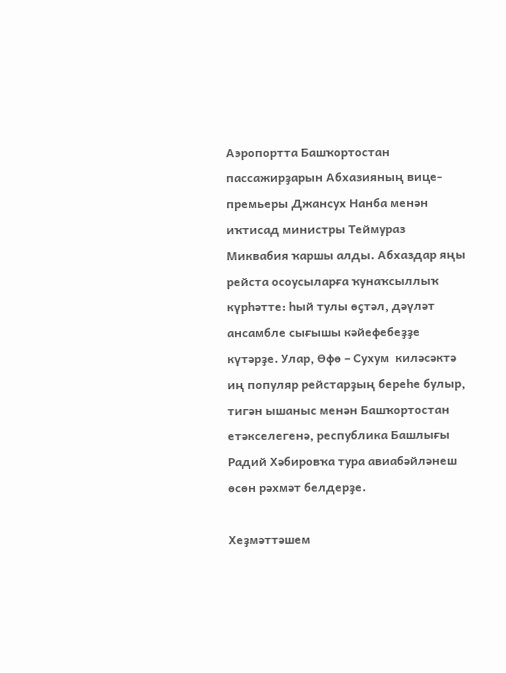Аэропортта Башҡортостан пассажирҙарын Абхазияның вице-премьеры Джансух Нанба менән иҡтисад министры Теймураз Миквабия ҡаршы алды. Абхаздар яңы рейста осоусыларға ҡунаҡсыллыҡ күрһәтте: һый тулы өҫтәл, дәүләт ансамбле сығышы кәйефебеҙҙе күтәрҙе. Улар, Өфө – Сухум  киләсәктә иң популяр рейстарҙың береһе булыр, тигән ышаныс менән Башҡортостан етәкселегенә, республика Башлығы Радий Хәбировҡа тура авиабәйләнеш өсөн рәхмәт белдерҙе.

Хеҙмәттәшем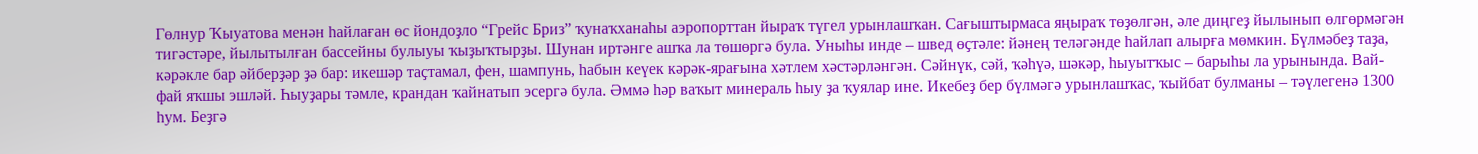Гөлнур Ҡыуатова менән һайлаған өс йондоҙло “Грейс Бриз” ҡунаҡханаһы аэропорттан йыраҡ түгел урынлашҡан. Сағыштырмаса яңыраҡ төҙөлгән, әле диңгеҙ йылынып өлгөрмәгән тигәстәре, йылытылған бассейны булыуы ҡыҙыҡтырҙы. Шунан иртәнге ашҡа ла төшөргә була. Уныһы инде – швед өҫтәле: йәнең теләгәнде һайлап алырға мөмкин. Бүлмәбеҙ таҙа, кәрәкле бар әйберҙәр ҙә бар: икешәр таҫтамал, фен, шампунь, һабын кеүек кәрәк-ярағына хәтлем хәстәрләнгән. Сәйнүк, сәй, ҡәһүә, шәкәр, һыуытҡыс – барыһы ла урынында. Вай-фай яҡшы эшләй. Һыуҙары тәмле, крандан ҡайнатып эсергә була. Әммә һәр ваҡыт минераль һыу ҙа ҡуялар ине. Икебеҙ бер бүлмәгә урынлашҡас, ҡыйбат булманы – тәүлегенә 1300 һум. Беҙгә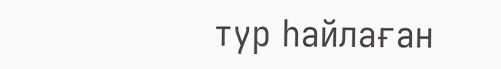тур һайлаған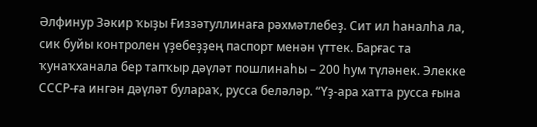Әлфинур Зәкир ҡыҙы Ғиззәтуллинаға рәхмәтлебеҙ. Сит ил һаналһа ла, сик буйы контролен үҙебеҙҙең паспорт менән үттек. Барғас та ҡунаҡханала бер тапҡыр дәүләт пошлинаһы – 200 һум түләнек. Элекке СССР-ға ингән дәүләт булараҡ, русса беләләр. “Үҙ-ара хатта русса ғына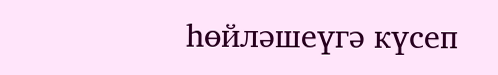һөйләшеүгә күсеп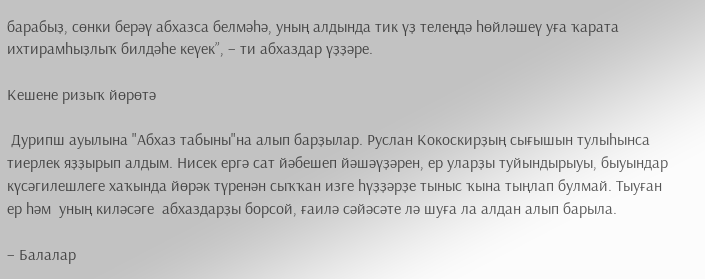барабыҙ, сөнки берәү абхазса белмәһә, уның алдында тик үҙ телеңдә һөйләшеү уға ҡарата ихтирамһыҙлыҡ билдәһе кеүек”, – ти абхаздар үҙҙәре.

Кешене ризыҡ йөрөтә

 Дурипш ауылына "Абхаз табыны"на алып барҙылар. Руслан Кокоскирҙың сығышын тулыһынса тиерлек яҙҙырып алдым. Нисек ергә сат йәбешеп йәшәүҙәрен, ер уларҙы туйындырыуы, быуындар күсәгилешлеге хаҡында йөрәк түренән сыҡҡан изге һүҙҙәрҙе тыныс ҡына тыңлап булмай. Тыуған ер һәм  уның киләсәге  абхаздарҙы борсой, ғаилә сәйәсәте лә шуға ла алдан алып барыла.

– Балалар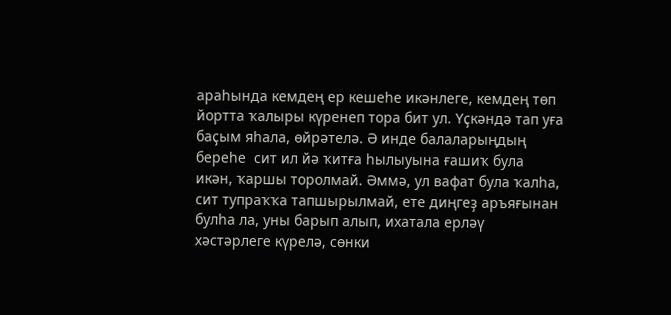араһында кемдең ер кешеһе икәнлеге, кемдең төп йортта ҡалыры күренеп тора бит ул. Үҫкәндә тап уға баҫым яһала, өйрәтелә. Ә инде балаларыңдың береһе  сит ил йә ҡитға һылыуына ғашиҡ була икән, ҡаршы торолмай. Әммә, ул вафат була ҡалһа, сит тупраҡҡа тапшырылмай, ете диңгеҙ аръяғынан булһа ла, уны барып алып, ихатала ерләү хәстәрлеге күрелә, сөнки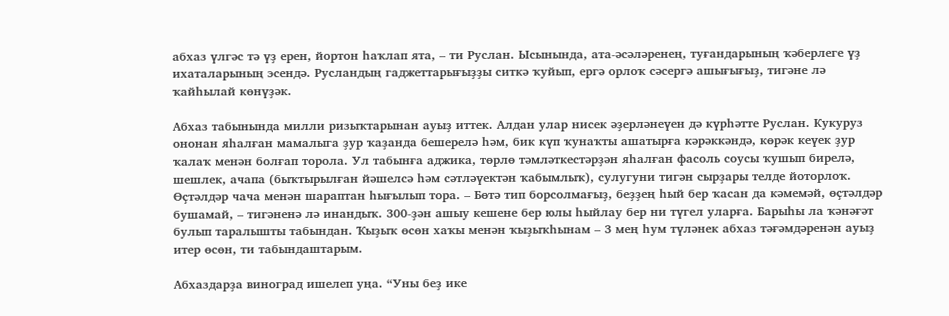абхаз үлгәс тә үҙ ерен, йортон һаҡлап ята, – ти Руслан. Ысынында, ата-әсәләренең, туғандарының ҡәберлеге үҙ ихаталарының эсендә. Русландың гаджеттарығыҙҙы ситкә ҡуйып, ергә орлоҡ сәсергә ашығығыҙ, тигәне лә ҡайһылай көнүҙәк.

Абхаз табынында милли ризыҡтарынан ауыҙ иттек. Алдан улар нисек әҙерләнеүен дә күрһәтте Руслан. Кукуруз ононан яһалған мамалыга ҙур ҡаҙанда бешерелә һәм, бик күп ҡунаҡты ашатырға кәрәккәндә, көрәк кеүек ҙур ҡалаҡ менән болғап торола. Ул табынға аджика, төрлө тәмләткестәрҙән яһалған фасоль соусы ҡушып бирелә, шешлек, ачапа (быҡтырылған йәшелсә һәм сәтләүектән ҡабымлыҡ), сулугуни тигән сырҙары телде йоторлоҡ. Өҫтәлдәр чача менән шараптан һығылып тора. – Бөтә тип борсолмағыҙ, беҙҙең һый бер ҡасан да кәмемәй, өҫтәлдәр бушамай, – тигәненә лә инандыҡ. 300-ҙән ашыу кешене бер юлы һыйлау бер ни түгел уларға. Барыһы ла ҡәнәғәт булып таралышты табындан. Ҡыҙыҡ өсөн хаҡы менән ҡыҙыҡһынам – 3 мең һум түләнек абхаз тәғәмдәренән ауыҙ итер өсөн, ти табындаштарым.

Абхаздарҙа виноград ишелеп уңа. “Уны беҙ ике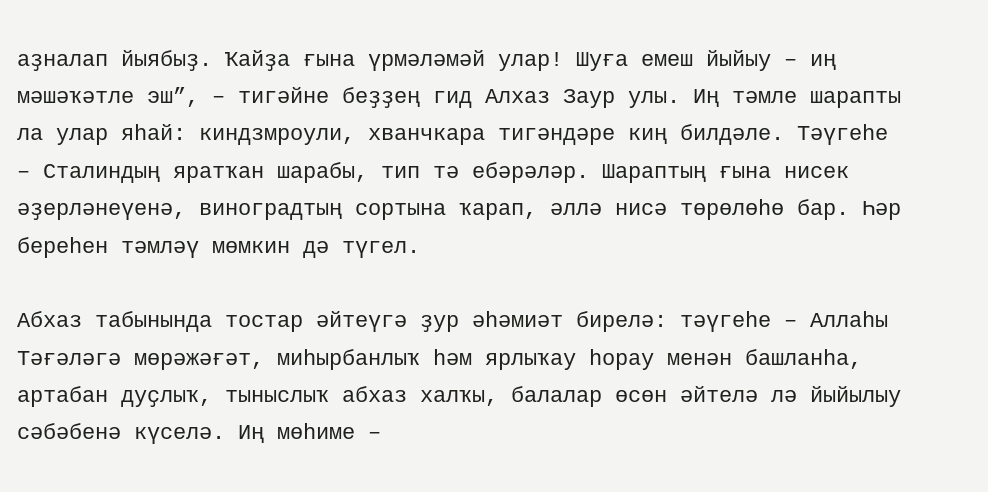аҙналап йыябыҙ. Ҡайҙа ғына үрмәләмәй улар! Шуға емеш йыйыу – иң мәшәҡәтле эш”, – тигәйне беҙҙең гид Алхаз Заур улы. Иң тәмле шарапты ла улар яһай: киндзмроули, хванчкара тигәндәре киң билдәле. Тәүгеһе – Сталиндың яратҡан шарабы, тип тә ебәрәләр. Шараптың ғына нисек әҙерләнеүенә, виноградтың сортына ҡарап, әллә нисә төрөлөһө бар. Һәр береһен тәмләү мөмкин дә түгел.

Абхаз табынында тостар әйтеүгә ҙур әһәмиәт бирелә: тәүгеһе – Аллаһы Тәғәләгә мөрәжәғәт, миһырбанлыҡ һәм ярлыҡау һорау менән башланһа, артабан дуҫлыҡ, тыныслыҡ абхаз халҡы, балалар өсөн әйтелә лә йыйылыу сәбәбенә күселә. Иң мөһиме –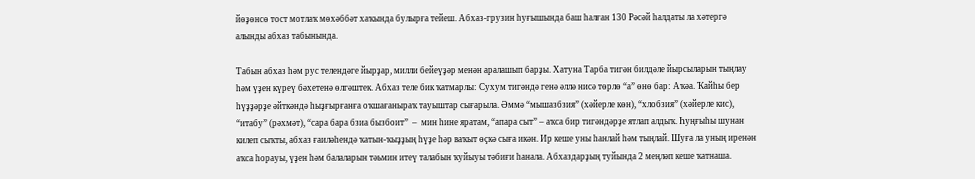йөҙөнсө тост мотлаҡ мөхәббәт хаҡында булырға тейеш. Абхаз-грузин һуғышында баш һалған 130 Рәсәй һалдаты ла хәтергә алынды абхаз табынында.

Табын абхаз һәм рус телендәге йырҙар, милли бейеүҙәр менән аралашып барҙы. Хатуна Тарба тигән билдәле йырсыларын тыңлау һәм үҙен күреү бәхетенә өлгәштек. Абхаз теле бик ҡатмарлы: Сухум тигәндә генә әллә нисә төрлө “а” өнө бар: Аҡәа. Ҡайһы бер һүҙҙәрҙе әйткәндә һыҙғырғанға оҡшағаныраҡ тауыштар сығарыла. Әммә “мышазбзия” (хәйерле көн), “хлобзия” (хәйерле кис), “итабу” (рәхмәт), “сара бара бзиа бызбоит”  –  мин һине яратам, “апара сыт” – аҡса бир тигәндәрҙе ятлап алдыҡ. Һуңғыһы шунан килеп сыҡты, абхаз ғаиләһендә ҡатын-ҡыҙҙың һүҙе һәр ваҡыт өҫкә сыға икән. Ир кеше уны һанлай һәм тыңлай. Шуға ла уның иренән аҡса һорауы, үҙен һәм балаларын тәьмин итеү талабын ҡуйыуы тәбиғи һанала. Абхаздарҙың туйында 2 меңләп кеше ҡатнаша.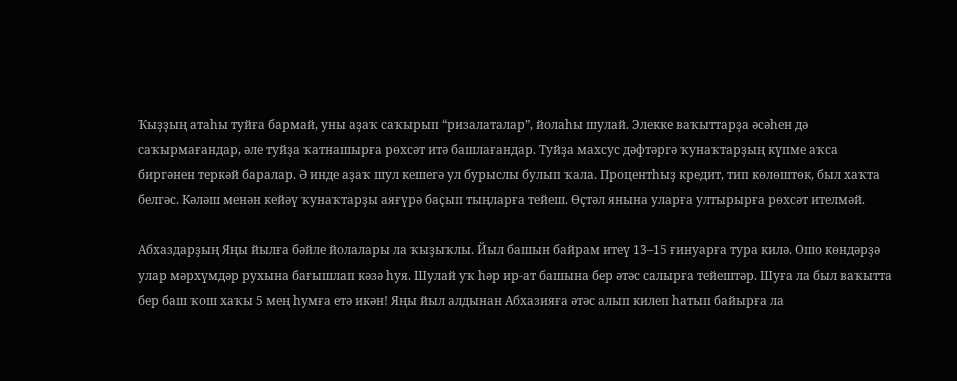Ҡыҙҙың атаһы туйға бармай, уны аҙаҡ саҡырып “ризалаталар”, йолаһы шулай. Элекке ваҡыттарҙа әсәһен дә саҡырмағандар, әле туйҙа ҡатнашырға рөхсәт итә башлағандар. Туйҙа махсус дәфтәргә ҡунаҡтарҙың күпме аҡса биргәнен теркәй баралар. Ә инде аҙаҡ шул кешегә ул бурыслы булып ҡала. Процентһыҙ кредит, тип көлөштөк, был хаҡта белгәс. Кәләш менән кейәү ҡунаҡтарҙы аяғүрә баҫып тыңларға тейеш. Өҫтәл янына уларға ултырырға рөхсәт ителмәй.

Абхаздарҙың Яңы йылға бәйле йолалары ла ҡыҙыҡлы. Йыл башын байрам итеү 13–15 ғинуарға тура килә. Ошо көндәрҙә улар мәрхүмдәр рухына бағышлап кәзә һуя. Шулай уҡ һәр ир-ат башына бер әтәс салырға тейештәр. Шуға ла был ваҡытта бер баш ҡош хаҡы 5 мең һумға етә икән! Яңы йыл алдынан Абхазияға әтәс алып килеп һатып байырға ла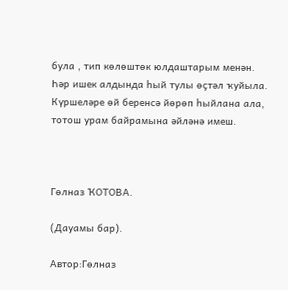була , тип көлөштөк юлдаштарым менән. Һәр ишек алдында һый тулы өҫтәл ҡуйыла. Күршеләре өй беренсә йөрөп һыйлана ала, тотош урам байрамына әйләнә имеш.



Гөлназ ҠОТОВА.

(Дауамы бар).

Автор:Гөлназ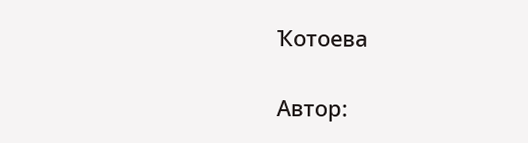Ҡотоева

Автор: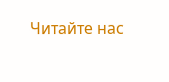Читайте нас